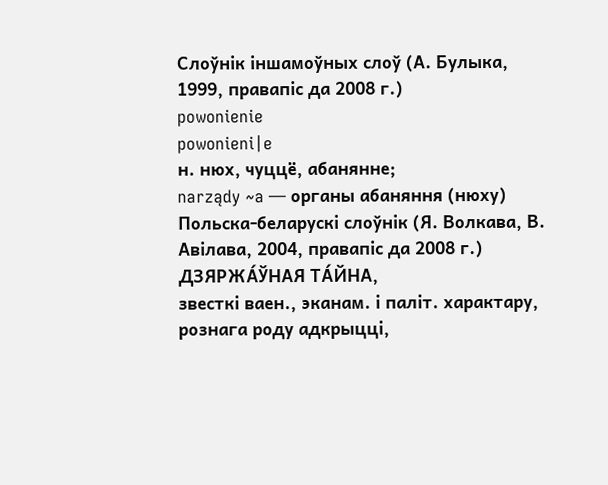Слоўнік іншамоўных слоў (А. Булыка, 1999, правапіс да 2008 г.)
powonienie
powonieni|e
н. нюх, чуццё, абанянне;
narządy ~a — органы абаняння (нюху)
Польска-беларускі слоўнік (Я. Волкава, В. Авілава, 2004, правапіс да 2008 г.)
ДЗЯРЖА́ЎНАЯ ТА́ЙНА,
звесткі ваен., эканам. і паліт. характару, рознага роду адкрыцці,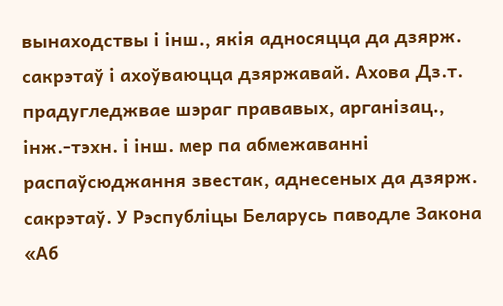вынаходствы і інш., якія адносяцца да дзярж. сакрэтаў і ахоўваюцца дзяржавай. Ахова Дз.т. прадугледжвае шэраг прававых, арганізац., інж.-тэхн. і інш. мер па абмежаванні распаўсюджання звестак, аднесеных да дзярж. сакрэтаў. У Рэспубліцы Беларусь паводле Закона «Аб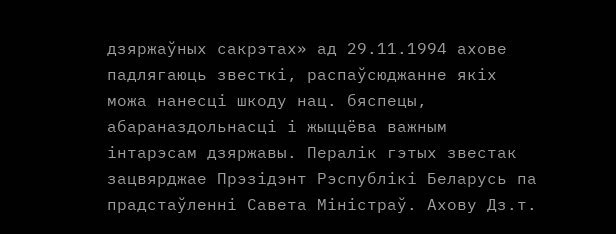дзяржаўных сакрэтах» ад 29.11.1994 ахове падлягаюць звесткі, распаўсюджанне якіх можа нанесці шкоду нац. бяспецы, абараназдольнасці і жыццёва важным інтарэсам дзяржавы. Пералік гэтых звестак зацвярджае Прэзідэнт Рэспублікі Беларусь па прадстаўленні Савета Міністраў. Ахову Дз.т.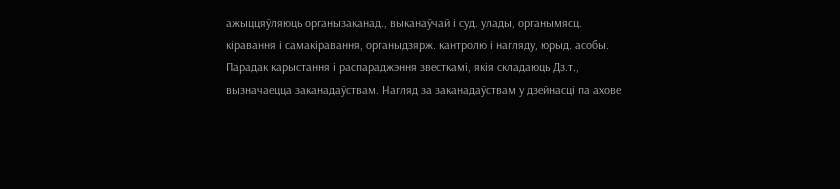ажыццяўляюць органызаканад., выканаўчай і суд. улады, органымясц. кіравання і самакіравання, органыдзярж. кантролю і нагляду, юрыд. асобы. Парадак карыстання і распараджэння звесткамі, якія складаюць Дз.т., вызначаецца заканадаўствам. Нагляд за заканадаўствам у дзейнасці па ахове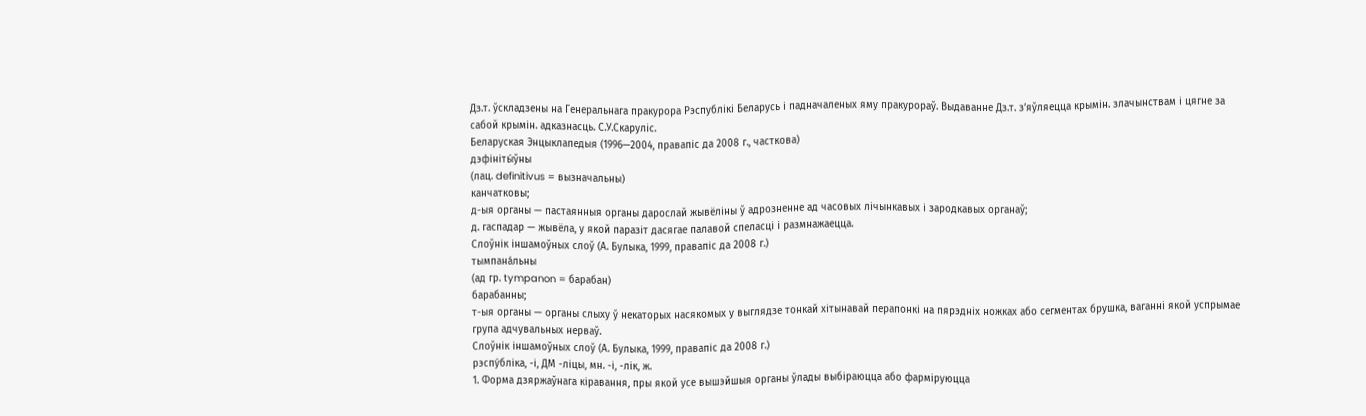Дз.т. ўскладзены на Генеральнага пракурора Рэспублікі Беларусь і падначаленых яму пракурораў. Выдаванне Дз.т. з’яўляецца крымін. злачынствам і цягне за сабой крымін. адказнасць. С.У.Скаруліс.
Беларуская Энцыклапедыя (1996—2004, правапіс да 2008 г., часткова)
дэфініты́ўны
(лац. definitivus = вызначальны)
канчатковы;
д-ыя органы — пастаянныя органы дарослай жывёліны ў адрозненне ад часовых лічынкавых і зародкавых органаў;
д. гаспадар — жывёла, у якой паразіт дасягае палавой спеласці і размнажаецца.
Слоўнік іншамоўных слоў (А. Булыка, 1999, правапіс да 2008 г.)
тымпана́льны
(ад гр. tympanon = барабан)
барабанны;
т-ыя органы — органы слыху ў некаторых насякомых у выглядзе тонкай хітынавай перапонкі на пярэдніх ножках або сегментах брушка, ваганні якой успрымае група адчувальных нерваў.
Слоўнік іншамоўных слоў (А. Булыка, 1999, правапіс да 2008 г.)
рэспу́бліка, -і, ДМ -ліцы, мн. -і, -лік, ж.
1. Форма дзяржаўнага кіравання, пры якой усе вышэйшыя органы ўлады выбіраюцца або фарміруюцца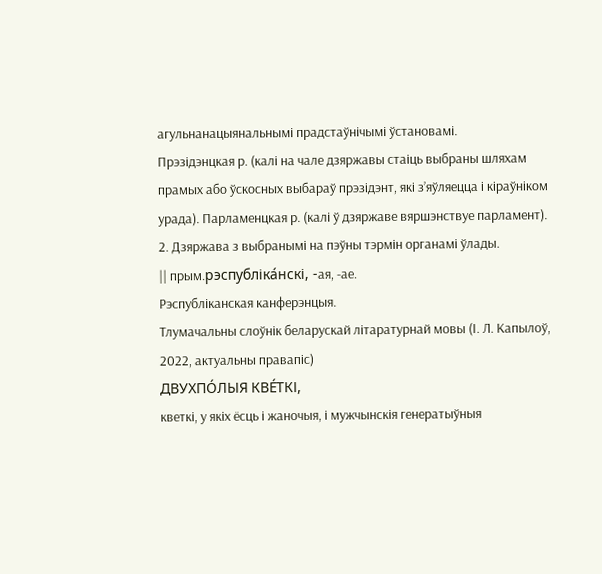агульнанацыянальнымі прадстаўнічымі ўстановамі.
Прэзідэнцкая р. (калі на чале дзяржавы стаіць выбраны шляхам прамых або ўскосных выбараў прэзідэнт, які з’яўляецца і кіраўніком урада). Парламенцкая р. (калі ў дзяржаве вяршэнствуе парламент).
2. Дзяржава з выбранымі на пэўны тэрмін органамі ўлады.
|| прым.рэспубліка́нскі, -ая, -ае.
Рэспубліканская канферэнцыя.
Тлумачальны слоўнік беларускай літаратурнай мовы (І. Л. Капылоў, 2022, актуальны правапіс)
ДВУХПО́ЛЫЯ КВЕ́ТКІ,
кветкі, у якіх ёсць і жаночыя, і мужчынскія генератыўныя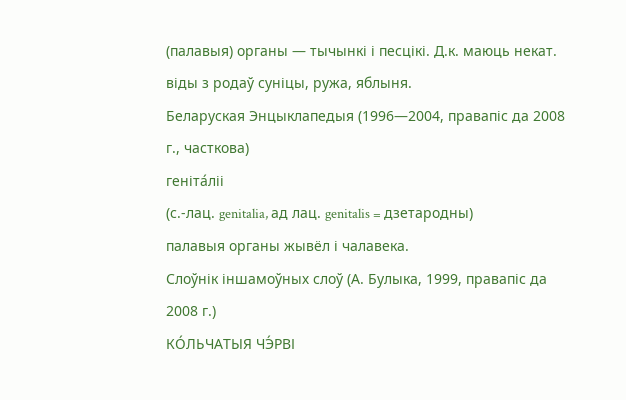(палавыя) органы — тычынкі і песцікі. Д.к. маюць некат. віды з родаў суніцы, ружа, яблыня.
Беларуская Энцыклапедыя (1996—2004, правапіс да 2008 г., часткова)
геніта́ліі
(с.-лац. genitalia, ад лац. genitalis = дзетародны)
палавыя органы жывёл і чалавека.
Слоўнік іншамоўных слоў (А. Булыка, 1999, правапіс да 2008 г.)
КО́ЛЬЧАТЫЯ ЧЭ́РВІ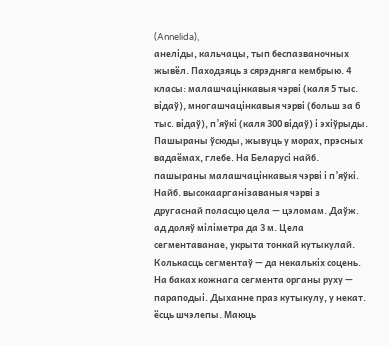(Annelida),
анеліды, кальчацы, тып беспазваночных жывёл. Паходзяць з сярэдняга кембрыю. 4 класы: малашчацінкавыя чэрві (каля 5 тыс. відаў), многашчацінкавыя чэрві (больш за 6 тыс. відаў), п’яўкі (каля 300 відаў) і эхіўрыды. Пашыраны ўсюды, жывуць у морах, прэсных вадаёмах, глебе. На Беларусі найб. пашыраны малашчацінкавыя чэрві і п’яўкі.
Найб. высокаарганізаваныя чэрві з другаснай поласцю цела — цэломам. Даўж. ад доляў міліметра да 3 м. Цела сегментаванае, укрыта тонкай кутыкулай. Колькасць сегментаў — да некалькіх соцень. На баках кожнага сегмента органы руху — параподыі. Дыханне праз кутыкулу, у некат. ёсць шчэлепы. Маюць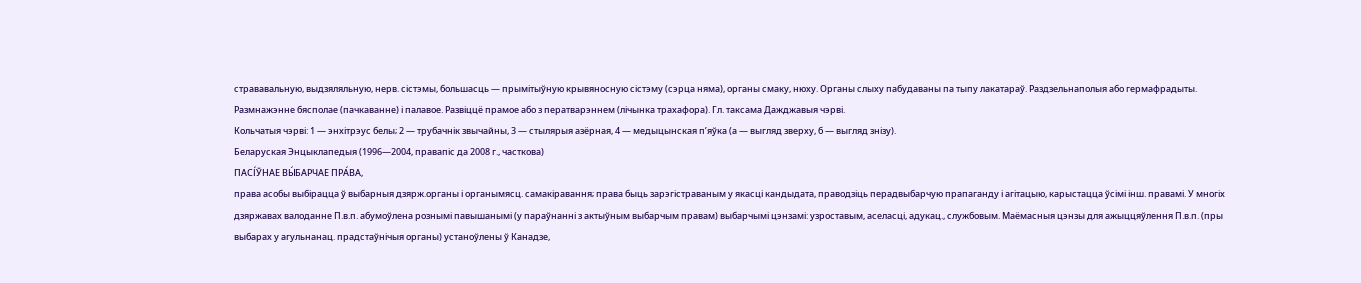стрававальную, выдзяляльную, нерв. сістэмы, большасць — прымітыўную крывяносную сістэму (сэрца няма), органы смаку, нюху. Органы слыху пабудаваны па тыпу лакатараў. Раздзельнаполыя або гермафрадыты. Размнажэнне бясполае (пачкаванне) і палавое. Развіццё прамое або з ператварэннем (лічынка трахафора). Гл. таксама Дажджавыя чэрві.
Кольчатыя чэрві: 1 — энхітрэус белы; 2 — трубачнік звычайны, 3 — стылярыя азёрная, 4 — медыцынская п’яўка (а — выгляд зверху, б — выгляд знізу).
Беларуская Энцыклапедыя (1996—2004, правапіс да 2008 г., часткова)
ПАСІ́ЎНАЕ ВЫ́БАРЧАЕ ПРА́ВА,
права асобы выбірацца ў выбарныя дзярж.органы і органымясц. самакіравання; права быць зарэгістраваным у якасці кандыдата, праводзіць перадвыбарчую прапаганду і агітацыю, карыстацца ўсімі інш. правамі. У многіх дзяржавах валоданне П.в.п. абумоўлена рознымі павышанымі (у параўнанні з актыўным выбарчым правам) выбарчымі цэнзамі: узроставым, аселасці, адукац., службовым. Маёмасныя цэнзы для ажыццяўлення П.в.п. (пры выбарах у агульнанац. прадстаўнічыя органы) устаноўлены ў Канадзе,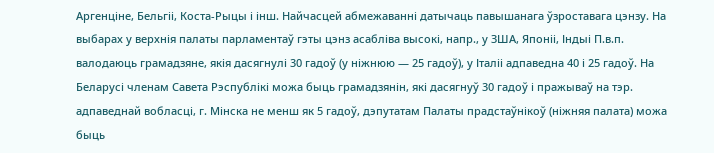Аргенціне, Бельгіі, Коста-Рыцы і інш. Найчасцей абмежаванні датычаць павышанага ўзроставага цэнзу. На выбарах у верхнія палаты парламентаў гэты цэнз асабліва высокі, напр., у ЗША, Японіі, Індыі П.в.п. валодаюць грамадзяне, якія дасягнулі 30 гадоў (у ніжнюю — 25 гадоў), у Італіі адпаведна 40 і 25 гадоў. На Беларусі членам Савета Рэспублікі можа быць грамадзянін, які дасягнуў 30 гадоў і пражываў на тэр. адпаведнай вобласці, г. Мінска не менш як 5 гадоў, дэпутатам Палаты прадстаўнікоў (ніжняя палата) можа быць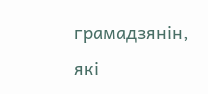грамадзянін, які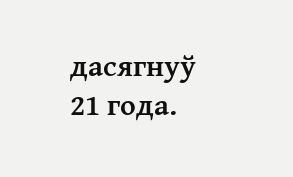дасягнуў 21 года.